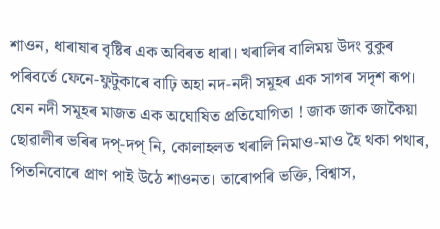শাওন, ধাৰাষাৰ বৃষ্টিৰ এক অবিৰত ধাৰা। খৰালিৰ বালিময় উদং বুকুৰ পৰিবৰ্তে ফেনে-ফুটুকাৰে বাঢ়ি অহা নদ-নদী সমূহৰ এক সাগৰ সদৃশ ৰূপ। যেন নদী সমূহৰ মাজত এক অঘোষিত প্ৰতিযোগিতা ! জাক জাক জাকৈয়া ছোৱালীৰ ভৰিৰ দপ্-দপ্ নি, কোলাহলত খৰালি নিমাও-মাও হৈ থকা পথাৰ, পিতনিবোৰে প্ৰাণ পাই উঠে শাওনত। তাৰোপৰি ভক্তি, বিশ্বাস,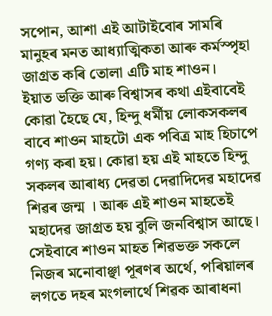সপোন, আশা এই আটাইবোৰ সামৰি মানুহৰ মনত আধ্যাত্মিকতা আৰু কৰ্মস্পৃহা জাগ্ৰত কৰি তোলা এটি মাহ শাওন।
ইয়াত ভক্তি আৰু বিশ্বাসৰ কথা এইবাবেই কোৱা হৈছে যে, হিন্দু ধৰ্মীয় লোকসকলৰ বাবে শাওন মাহটো এক পবিত্ৰ মাহ হিচাপে গণ্য কৰা হয়। কোৱা হয় এই মাহতে হিন্দু সকলৰ আৰাধ্য দেৱতা দেৱাদিদেৱ মহাদেৱ শিৱৰ জন্ম । আৰু এই শাওন মাহতেই মহাদেৱ জাগ্ৰত হয় বুলি জনবিশ্বাস আছে। সেইবাবে শাওন মাহত শিৱভক্ত সকলে নিজৰ মনোবাঞ্ছা পূৰণৰ অৰ্থে, পৰিয়ালৰ লগতে দহৰ মংগলাৰ্থে শিৱক আৰাধনা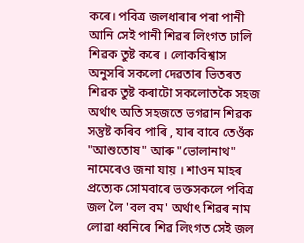কৰে। পবিত্ৰ জলধাৰাৰ পৰা পানী আনি সেই পানী শিৱৰ লিংগত ঢালি শিৱক তুষ্ট কৰে । লোকবিশ্বাস অনুসৰি সকলো দেৱতাৰ ভিতৰত শিৱক তুষ্ট কৰাটো সকলোতকৈ সহজ অৰ্থাৎ অতি সহজতে ভগৱান শিৱক সন্তুষ্ট কৰিব পাৰি , যাৰ বাবে তেওঁক "আশুতোষ" আৰু "ভোলানাথ" নামেৰেও জনা যায় । শাওন মাহৰ প্ৰত্যেক সোমবাৰে ভক্তসকলে পবিত্ৰ জল লৈ 'বল বম' অৰ্থাৎ শিৱৰ নাম লোৱা ধ্বনিৰে শিৱ লিংগত সেই জল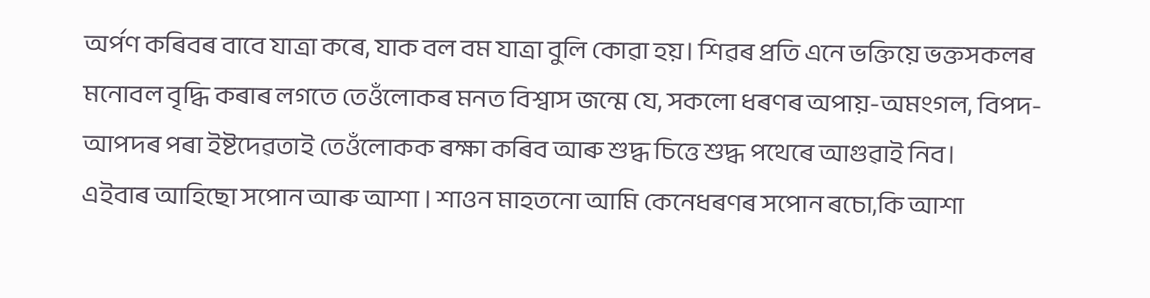অৰ্পণ কৰিবৰ বাবে যাত্রা কৰে, যাক বল বম যাত্রা বুলি কোৱা হয়। শিৱৰ প্ৰতি এনে ভক্তিয়ে ভক্তসকলৰ মনোবল বৃদ্ধি কৰাৰ লগতে তেওঁলোকৰ মনত বিশ্বাস জন্মে যে, সকলো ধৰণৰ অপায়-অমংগল, বিপদ-আপদৰ পৰা ইষ্টদেৱতাই তেওঁলোকক ৰক্ষা কৰিব আৰু শুদ্ধ চিত্তে শুদ্ধ পথেৰে আগুৱাই নিব।
এইবাৰ আহিছো সপোন আৰু আশা । শাওন মাহতনো আমি কেনেধৰণৰ সপোন ৰচো,কি আশা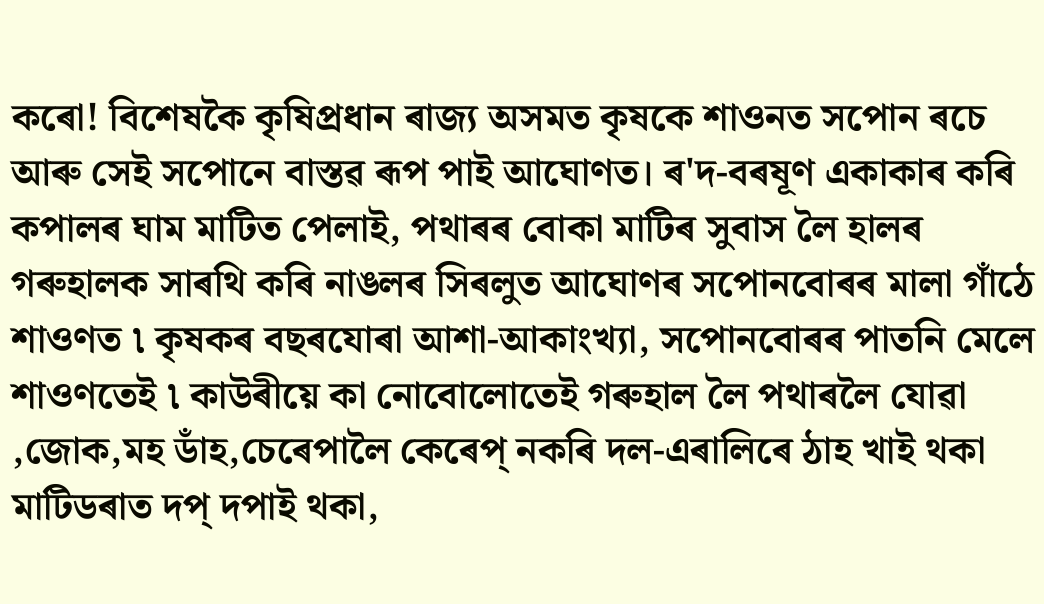কৰো! বিশেষকৈ কৃষিপ্ৰধান ৰাজ্য অসমত কৃষকে শাওনত সপোন ৰচে আৰু সেই সপোনে বাস্তৱ ৰূপ পাই আঘোণত। ৰ'দ-বৰষূণ একাকাৰ কৰি কপালৰ ঘাম মাটিত পেলাই, পথাৰৰ বোকা মাটিৰ সুবাস লৈ হালৰ গৰুহালক সাৰথি কৰি নাঙলৰ সিৰলুত আঘোণৰ সপোনবোৰৰ মালা গাঁঠে শাওণত ৷ কৃষকৰ বছৰযোৰা আশা-আকাংখ্যা, সপোনবোৰৰ পাতনি মেলে শাওণতেই ৷ কাউৰীয়ে কা নোবোলোতেই গৰুহাল লৈ পথাৰলৈ যোৱা ,জোক,মহ ডাঁহ,চেৰেপালৈ কেৰেপ্ নকৰি দল-এৰালিৰে ঠাহ খাই থকা মাটিডৰাত দপ্ দপাই থকা,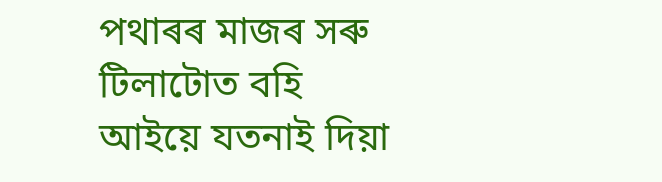পথাৰৰ মাজৰ সৰু টিলাটোত বহি আইয়ে যতনাই দিয়া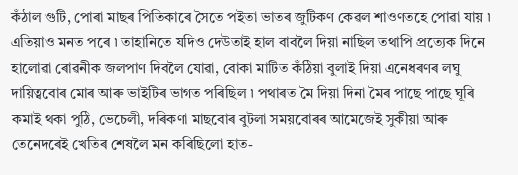কঁঠাল গুটি, পোৰা মাছৰ পিতিকাৰে সৈতে পইতা ভাতৰ জুটিকণ কেৱল শাওণতহে পোৱা যায় ৷ এতিয়াও মনত পৰে ৷ তাহানিতে যদিও দেউতাই হাল বাবলৈ দিয়া নাছিল তথাপি প্ৰত্যেক দিনে হালোৱা ৰোৱনীক জলপাণ দিবলৈ যোৱা, বোকা মাটিত কঁঠিয়া বুলাই দিয়া এনেধৰণৰ লঘু দায়িত্ববোৰ মোৰ আৰু ভাইটিৰ ভাগত পৰিছিল ৷ পথাৰত মৈ দিয়া দিনা মৈৰ পাছে পাছে ঘূৰি কমাই থকা পুঠি, ভেচেলী, দৰিকণা মাছবোৰ বুটলা সময়বোৰৰ আমেজেই সুকীয়া আৰু তেনেদৰেই খেতিৰ শেষলৈ মন কৰিছিলো হাত-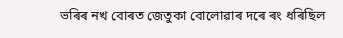ভৰিৰ নখ বোৰত জেতুকা বোলোৱাৰ দৰে ৰং ধৰিছিল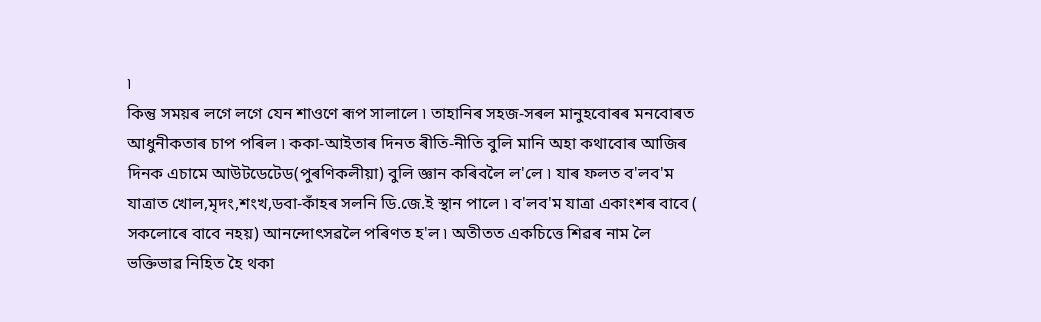৷
কিন্তু সময়ৰ লগে লগে যেন শাওণে ৰূপ সালালে ৷ তাহানিৰ সহজ-সৰল মানুহবোৰৰ মনবোৰত আধুনীকতাৰ চাপ পৰিল ৷ ককা-আইতাৰ দিনত ৰীতি-নীতি বুলি মানি অহা কথাবোৰ আজিৰ দিনক এচামে আউটডেটেড(পুৰণিকলীয়া) বুলি জ্ঞান কৰিবলৈ ল'লে ৷ যাৰ ফলত ব'লব'ম যাত্ৰাত খোল,মৃদং,শংখ,ডবা-কাঁহৰ সলনি ডি.জে.ই স্থান পালে ৷ ব'লব'ম যাত্ৰা একাংশৰ বাবে ( সকলোৰে বাবে নহয়) আনন্দোৎসৱলৈ পৰিণত হ'ল ৷ অতীতত একচিত্তে শিৱৰ নাম লৈ ভক্তিভাৱ নিহিত হৈ থকা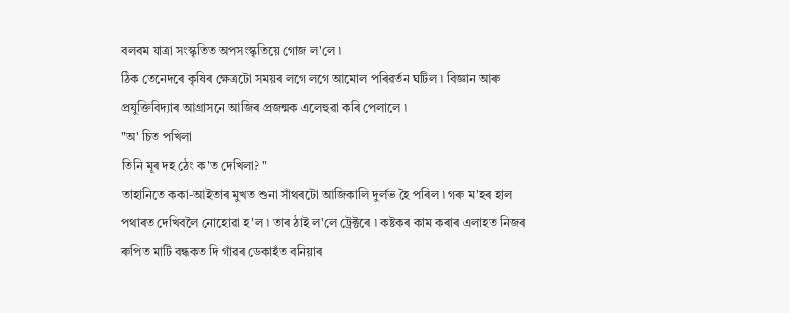বলবম যাত্ৰা সংস্কৃতিত অপসংস্কৃতিয়ে গোজ ল'লে ৷
ঠিক তেনেদৰে কৃষিৰ ক্ষেত্ৰটো সময়ৰ লগে লগে আমোল পৰিৱৰ্তন ঘটিল ৷ বিজ্ঞান আৰু প্ৰযুক্তিবিদ্যাৰ আগ্ৰাসনে আজিৰ প্ৰজন্মক এলেহুৱা কৰি পেলালে ৷
"অ' চিত পখিলা
তিনি মূৰ দহ ঠেং ক'ত দেখিলা? "
তাহানিতে ককা-আইতাৰ মুখত শুনা সাঁথৰটো আজিকালি দুৰ্লভ হৈ পৰিল ৷ গৰু ম'হৰ হাল পথাৰত দেখিবলৈ নোহোৱা হ'ল ৷ তাৰ ঠাই ল'লে ট্ৰেক্টৰে ৷ কষ্টকৰ কাম কৰাৰ এলাহত নিজৰ ৰুপিত মাটি বন্ধকত দি গাঁৱৰ ডেকাহঁত বনিয়াৰ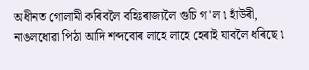অধীনত গোলামী কৰিবলৈ বহিঃৰাজ্যলৈ গুচি গ'ল ৷ হাঁউৰী, নাঙলধোৱা পিঠা আদি শব্দবোৰ লাহে লাহে হেৰাই যাবলৈ ধৰিছে ৷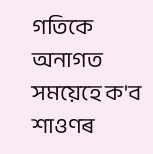গতিকে অনাগত সময়েহে ক'ব শাওণৰ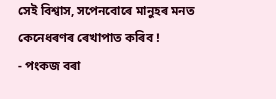সেই বিশ্বাস, সপেনবোৰে মানুহৰ মনত কেনেধৰণৰ ৰেখাপাত কৰিব !
- পংকজ বৰা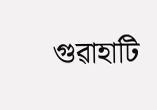গুৱাহাটি